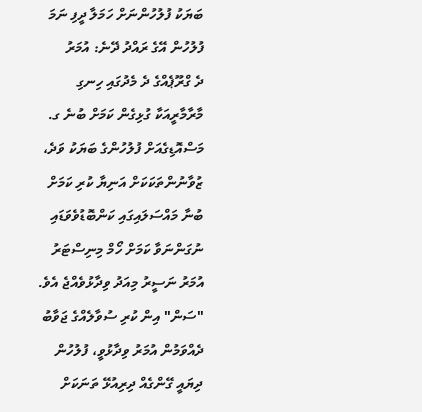ބަޔަކު ފުލުހުންނަށް ހަމަލާ ދީފި ނަމަ ފުލުހުން އޭގެ ރައްދު ދޭނެ: އުމަރު
ދެ ގްރޫޕެއްގެ ދެ މެދުގައި ހިނގި މާރާމާރީއަކާ ގުޅިގެން ކަމަށް ބުނެ ގ. މަސްއޮޑިގެއަށް ފުލުހުންގެ ބަޔަކު ވަދެ، ޒުވާނުންތަކަކަށް އަނިޔާ ކުރި ކަމަށް ބުނާ މައްސަލައިގައި ކަންބޮޑުވެވަޑައި ނުގަންނަވާ ކަމަށް ހޯމް މިނިސްޓަރު އުމަރު ނަސީރު މިއަދު ވިދާޅުވެއްޖެ އެވެ. "ސަން" އިން ކުރި ސުވާލެއްގެ ޖަވާބު ދެއްވަމުން އުމަރު ވިދާޅުވީ، ފުލުހުން ދިޔައީ ގޭންގެއް ދިރިއުޅޭ ތަނަކަށް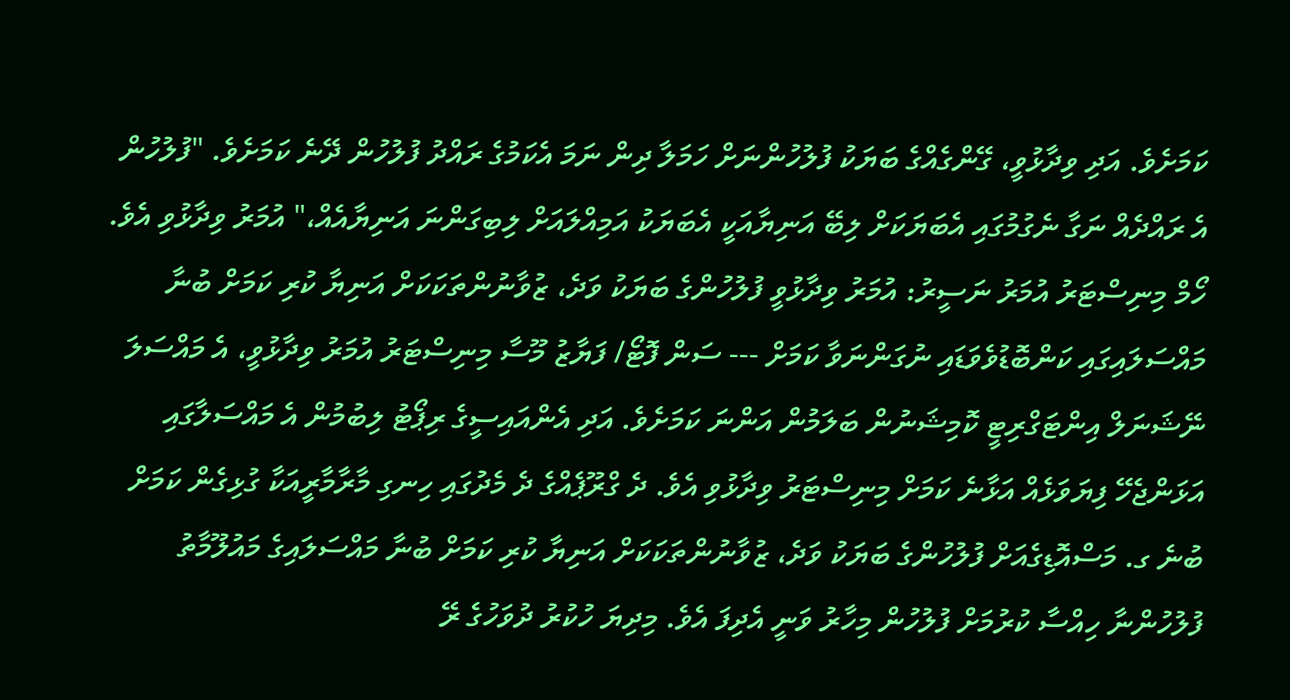ކަމަށެވެ. އަދި ވިދާޅުވީ، ގޭންގެއްގެ ބަޔަކު ފުލުހުންނަށް ހަމަލާ ދިން ނަމަ އެކަމުގެ ރައްދު ފުލުހުން ދޭނެ ކަމަށެވެ. "ފުލުހުން އެ ރައްދެއް ނަގާ ނެގުމުގައި އެބަޔަކަށް ލިބޭ އަނިޔާއަކީ އެބަޔަކު އަމިއްލައަށް ލިބިގަންނަ އަނިޔާއެއް،" އުމަރު ވިދާޅުވި އެވެ. ހޯމް މިނިސްޓަރު އުމަރު ނަސީރު: އުމަރު ވިދާޅުވީ ފުލުހުންގެ ބަޔަކު ވަދެ، ޒުވާނުންތަކަކަށް އަނިޔާ ކުރި ކަމަށް ބުނާ މައްސަލައިގައި ކަންބޮޑުވެވަޑައި ނުގަންނަވާ ކަމަށް --- ސަން ފޮޓޯ/ ފަޔާޒު މޫސާ މިނިސްޓަރު އުމަރު ވިދާޅުވީ، އެ މައްސަލަ ނޭޝަނަލް އިންޓަގްރިޓީ ކޮމިޝަނުން ބަލަމުން އަންނަ ކަމަށެވެ. އަދި އެންއައިސީގެ ރިޕޯޓު ލިބުމުން އެ މައްސަލާގައި އަޅަންޖެހޭ ފިޔަވަޅެއް އަޅާނެ ކަމަށް މިނިސްޓަރު ވިދާޅުވި އެވެ. ދެ ގްރޫޕެއްގެ ދެ މެދުގައި ހިނގި މާރާމާރީއަކާ ގުޅިގެން ކަމަށް ބުނެ ގ. މަސްއޮޑިގެއަށް ފުލުހުންގެ ބަޔަކު ވަދެ، ޒުވާނުންތަކަކަށް އަނިޔާ ކުރި ކަމަށް ބުނާ މައްސަލައިގެ މައުލޫމާތު ފުލުހުންނާ ހިއްސާ ކުރުމަށް ފުލުހުން މިހާރު ވަނީ އެދިފަ އެވެ. މިދިޔަ ހުކުރު ދުވަހުގެ ރޭ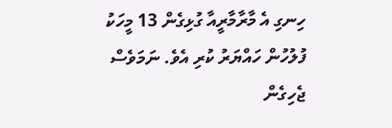ހިނގި އެ މާރާމާރީއާ ގުޅިގެން 13 މީހަކު ފުލުހުން ހައްޔަރު ކުރި އެވެ. ނަމަވެސް ޖެހިގެން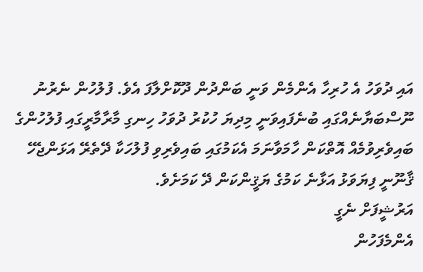އައި ދުވަހު އެ ހުރިހާ އެންމެން ވަނީ ބަންދުން ދޫކޮށްލާފަ އެވެ. ފުލުހުން ނެރުނު ނޫސްބަޔާނެއްގައި ބުނެފައިވަނީ މިދިޔަ ހުކުރު ދުވަހު ހިނގި މާރާމާރީގައި ފުލުހުންގެ ބައިވެރިވުމެއް އޮތްކަން ހާމަވާނަމަ އެކަމުގައި ބައިވެރިވި ފުލުހަކާ ދޭތެރޭ އަޅަންޖެހޭ ޤާނޫނީ ފިޔަވަޅު އަޅާނެ ކަމުގެ ޔަޤީންކަން ދޭ ކަމަށެވެ.
އަރުޝީފަށް ނެގީ
އެންމެފަހުން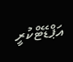އަޕްޑޭޓްކުރީ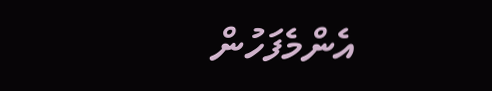އެންމެފަހުން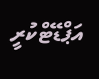އަޕްޑޭޓްކުރީ